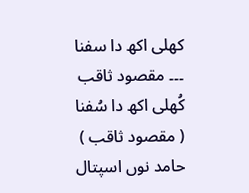کھلی اکھ دا سفنا ۔۔۔ مقصود ثاقب
کُھلی اکھ دا سُفنا
( مقصود ثاقب )
حامد نوں اسپتال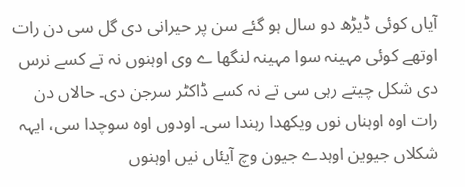آیاں کوئی ڈیڑھ دو سال ہو گئے سن پر حیرانی دی گل سی دن رات اوتھے کوئی مہینہ سوا مہینہ لنگھا ے وی اوہنوں نہ تے کسے نرس دی شکل چیتے رہی سی تے نہ کسے ڈاکٹر سرجن دی۔ حالاں دن رات اوہ اوہناں نوں ویکھدا رہندا سی۔ اودوں اوہ سوچدا سی، ایہہ شکلاں جیوین اوہدے جیون وچ آیئاں نیں اوہنوں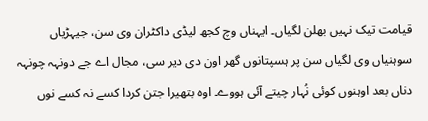قیامت تیک نہیں بھلن لگیاں۔ ایہناں وچ کجھ لیڈی داکٹران وی سن، جیہڑیاں سوہنیاں وی لگیاں سن پر ہسپتانوں گھر اون دی دیر سی، مجال اے جے دونہہ چونہہ دناں بعد اوہنوں کوئی نُہار چیتے آئی ہووے۔ اوہ بتھیرا جتن کردا کسے نہ کسے نوں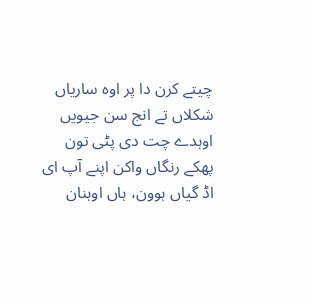چیتے کرن دا پر اوہ ساریاں شکلاں تے انج سن جیویں اوہدے چت دی پٹی تون پھکے رنگاں واکن اپنے آپ ای اڈ گیاں ہوون، ہاں اوہنان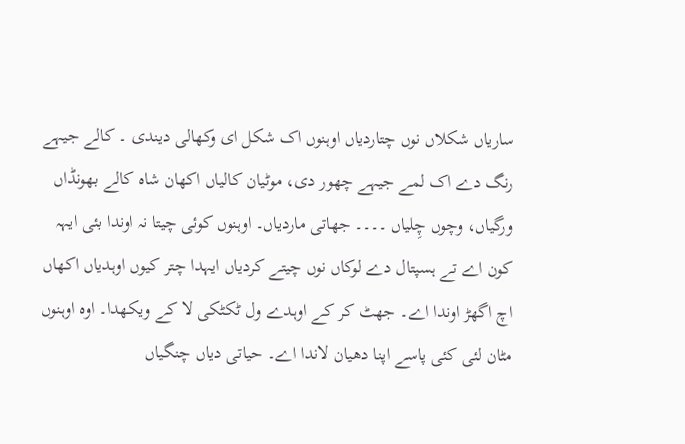ساریاں شکلاں نوں چتاردیاں اوہنوں اک شکل ای وکھالی دیندی ۔ کالے جیہے رنگ دے اک لمے جیہے چھور دی، موٹیان کالیاں اکھان شاہ کالے بھونڈاں ورگیاں، وچوں چِلیاں ۔۔۔۔ جھاتی ماردیاں۔ اوہنوں کوئی چیتا نہ اوندا بئی ایہہ کون اے تے ہسپتال دے لوکاں نوں چیتے کردیاں ایہدا چتر کیوں اوہدیاں اکھاں اچ اگھڑ اوندا اے۔ جھٹ کر کے اوہدے ول ٹکٹکی لا کے ویکھدا۔ اوہ اوہنوں مٹان لئی کئی پاسے اپنا دھیان لاندا اے۔ حیاتی دیاں چنگیاں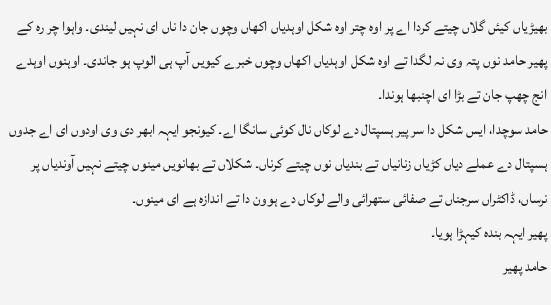بھیڑیاں کیئں گلاں چیتے کردا اے پر اوہ چتر اوہ شکل اوہدیاں اکھاں وچوں جان دا ناں ای نہیں لیندی۔ واہوا چر رہ کے پھیر حامد نوں پتہ وی نہ لگدا تے اوہ شکل اوہدیاں اکھاں وچوں خبرے کیویں آپ ہی الوپ ہو جاندی۔ اوہنوں اوہدے انج چھپ جان تے بڑا ای اچنبھا ہوندا۔
حامد سوچدا، ایس شکل دا سر پیر ہسپتال دے لوکاں نال کوئی سانگا اے۔ کیونجو ایہہ ابھر دی وی اودوں ای اے جدوں ہسپتال دے عملے دیاں کڑیاں زنانیاں تے بندیاں نوں چیتے کرناں۔ شکلاں تے بھانویں مینوں چیتے نہیں آوندیاں پر نرساں، ڈاکٹراں سرجناں تے صفائی ستھرائی والے لوکاں دے ہوون دا تے اندازہ ہے ای مینوں۔
پھیر ایہہ بندہ کیہڑا ہویا۔
حامد پھیر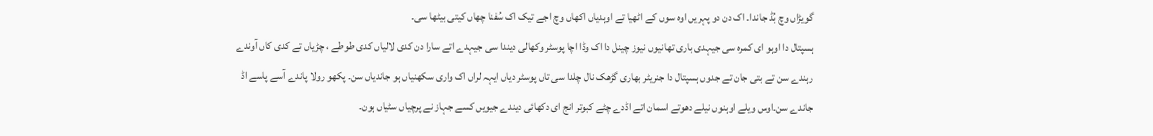گویڑاں وچ بُڈ جاندا۔ اک دن دو پہریں اوہ سوں کے اٹھیا تے اوہدیاں اکھاں وچ اجے تیک اک سُفنا چھاں کیتی بیٹھا سی۔
ہسپتال دا اوہو ای کمرہ سی جیہدی باری تھانیوں نیوز چینل دا اک وڈا اچا پوسٹر وکھالی دیندا سی جیہدے اتے سارا دن کدی لالیاں کدی طوطے ، چڑیاں تے کدی کاں آوندے رہندے سن تے بتی جان تے جدوں ہسپتال دا جنریٹر بھاری گڑھک نال چلدا سی تاں پوسٹر دیاں ایہہ لراں اک واری سکھنیاں ہو جاندیاں سن۔ پکھو رولا پاندے آسے پاسے اڈ جاندے سن۔اوس ویلے اوہنوں نیلے دھوتے اسمان اتے اڈدے چٹے کبوتر انج ای دکھائی دیندے جیویں کسے جہاز نے پرچیاں سٹیاں ہون۔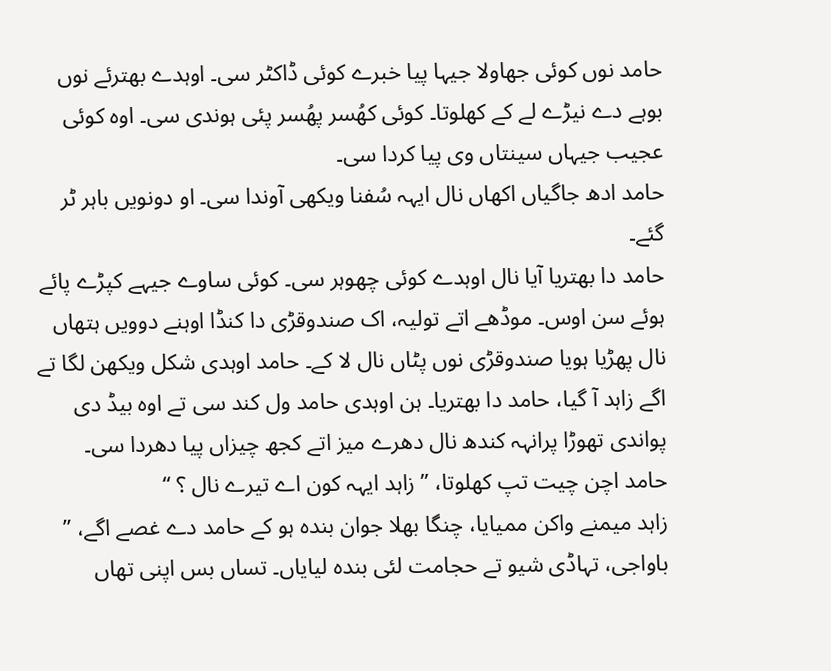حامد نوں کوئی جھاولا جیہا پیا خبرے کوئی ڈاکٹر سی۔ اوہدے بھترئے نوں بوہے دے نیڑے لے کے کھلوتا۔ کوئی کھُسر پھُسر پئی ہوندی سی۔ اوہ کوئی عجیب جیہاں سینتاں وی پیا کردا سی۔
حامد ادھ جاگیاں اکھاں نال ایہہ سُفنا ویکھی آوندا سی۔ او دونویں باہر ٹر گئے۔
حامد دا بھتریا آیا نال اوہدے کوئی چھوہر سی۔ کوئی ساوے جیہے کپڑے پائے ہوئے سن اوس۔ موڈھے اتے تولیہ، اک صندوقڑی دا کنڈا اوہنے دوویں ہتھاں نال پھڑیا ہویا صندوقڑی نوں پٹاں نال لا کے۔ حامد اوہدی شکل ویکھن لگا تے اگے زاہد آ گیا، حامد دا بھتریا۔ ہن اوہدی حامد ول کند سی تے اوہ بیڈ دی پواندی تھوڑا پرانہہ کندھ نال دھرے میز اتے کجھ چیزاں پیا دھردا سی۔
حامد اچن چیت تپ کھلوتا، ” زاہد ایہہ کون اے تیرے نال ؟ “
زاہد میمنے واکن ممیایا، چنگا بھلا جوان بندہ ہو کے حامد دے غصے اگے، ” باواجی، تہاڈی شیو تے حجامت لئی بندہ لیایاں۔ تساں بس اپنی تھاں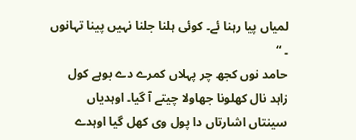لمیاں پیا رہنا ئے۔ کوئی ہلنا جلنا نہیں پینا تہانوں ۔ “
حامد نوں کجھ چر پہلاں کمرے دے بوہے کول زاہد نال کھلونا جھاولا چیتے آ گیا۔ اوہدیاں سینتاں اشارتاں دا پول وی کھل گیا اوہدے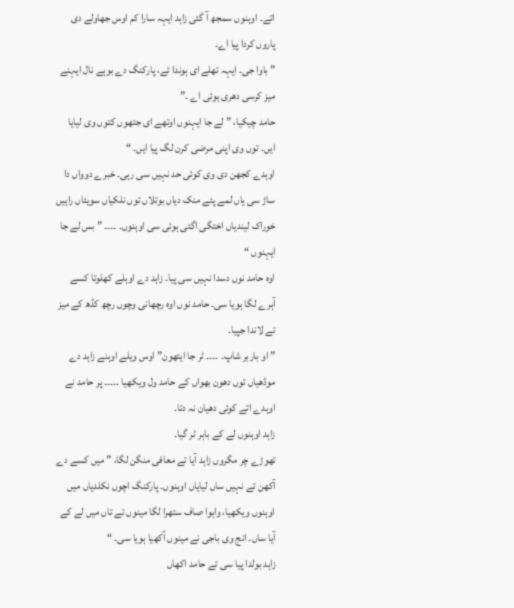اتے۔ اوہنوں سمجھ آ گئی زاہد ایہہ سارا کم اوس جھاولے دی پاروں کردا پیا اے۔
” باوا جی۔ ایہہ تھلے ای ہوندا ئے، پارکنگ دے بوہے نال ایہنے میز کرسی دھری ہوئی اے ۔”
حامد چیکیا، ” لے جا ایہنوں اوتھے ای جتھوں کتوں وی لیایا ایں۔ توں وی اپنی مرضی کرن لگ پیا ایں۔ “
اوہدے کجھن دی وی کوئی حد نہیں سی رہی۔ خبرے دوواں دا ساڑ سی یاں لمے پئے منک دیاں بوتلاں توں نلکیاں سویئاں راہیں خوراک لیندیاں اختگی اگئی ہوئی سی اوہنوں۔ ۔۔۔۔ ” بس لے جا ایہنوں “
اوہ حامد نوں دسدا نہیں سی پیا۔ زاہد دے اوہلے کھلوتا کسے آہرے لگا ہویا سی۔ حامد نوں اوہ رچھانی وچوں رچھ کڈھ کے میز تے لاندا جپیا۔
” او باربر شاپ۔ ۔۔۔۔ ٹر جا ایتھون” اوس ویلے اوہنے زاہد دے موڈھیاں توں دھون بھواں کے حامد ول ویکھیا ۔۔۔۔۔ پر حامد نے اوہدے اتے کوئی دھیان نہ دتا۔
زاہد اوہنوں لے کے باہر ٹر گیا۔
تھوڑے چر مگروں زاہد آیا تے معافی منگن لگا، ” میں کسے دے آکھن تے نہیں ساں لیایاں اوہنوں۔ پارکنگ اچوں نکلدیاں میں اوہنوں ویکھیا، واہوا صاف ستھرا لگا مینوں تے تاں میں لے کے آیا ساں۔ انج وی باجی نے مینوں آکھیا ہویا سی۔ “
زاہد بولدا پیا سی تے حامد اکھاں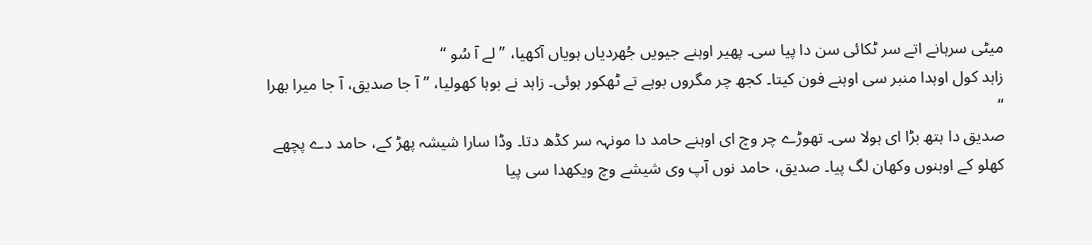میٹی سرہانے اتے سر ٹکائی سن دا پیا سی۔ پھیر اوہنے جیویں جُھردیاں ہویاں آکھیا، ” لے آ سُو “
زاہد کول اوہدا منبر سی اوہنے فون کیتا۔ کجھ چر مگروں بوہے تے ٹھکور ہوئی۔ زاہد نے بوہا کھولیا، ” آ جا صدیق، آ جا میرا بھرا “
صدیق دا ہتھ بڑا ای ہولا سی۔ تھوڑے چر وچ ای اوہنے حامد دا مونہہ سر کڈھ دتا۔ وڈا سارا شیشہ پھڑ کے، حامد دے پچھے کھلو کے اوہنوں وکھان لگ پیا۔ صدیق، حامد نوں آپ وی شیشے وچ ویکھدا سی پیا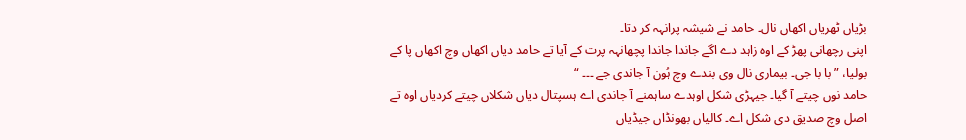بڑیاں ٹھریاں اکھاں نال۔ حامد نے شیشہ پرانہہ کر دتا۔
اپنی رچھانی پھڑ کے اوہ زاہد دے اگے جاندا جاندا پچھانہہ پرت کے آیا تے حامد دیاں اکھاں وچ اکھاں پا کے بولیا، ” با با جی۔ بیماری نال وی بندے وچ ہُون آ جاندی جے ۔۔۔ “
حامد نوں چیتے آ گیا۔ جیہڑی شکل اوہدے ساہمنے آ جاندی اے ہسپتال دیاں شکلاں چیتے کردیاں اوہ تے اصل وچ صدیق دی شکل اے۔ کالیاں بھونڈاں جیڈیاں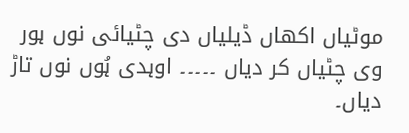موٹیاں اکھاں ڈیلیاں دی چٹیائی نوں ہور وی چٹیاں کر دیاں ۔۔۔۔۔ اوہدی ہُوں نوں تاڑ دیاں۔